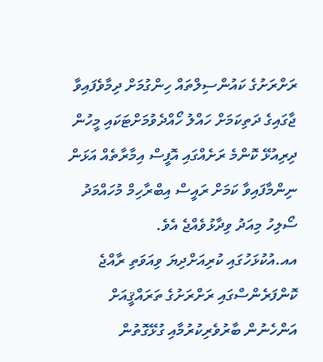ރަށްރަށުގެ ކައުންސިލްތައް ހިންގުމަށް ދިމާވެފައިވާ ޖާގައިގެ ދަތިކަމަށް ހައްލު ހޯއްދެވުމަށްޓަކައި މީހުން ދިރިއުޅޭ ކޮންމެ ރަށެއްގައި އޮފީސް އިމާރާތެއް އަޅަން ނިންމާފައިވާ ކަމަށް ރައީސް އިބްރާހިމް މުހައްމަދު ސޯލިހު މިއަދު ވިދާޅުވެއްޖެ އެވެ.
އއ.އުކުޅަހުގައި ކުރިއަށްދިޔަ ވިއަވަތި ރާއްޖެ ކޮންފަރެންސްގައި ރަށްރަށުގެ ތަރައްޤީއަށް އަންހެނުން ބާރުވެރިކުރުމާއި ގުޅޭގޮތުން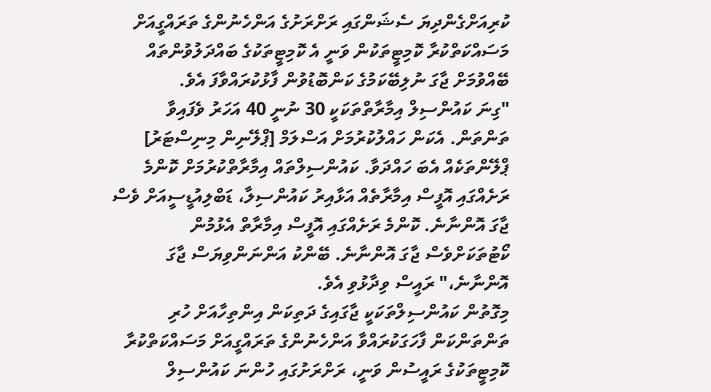ކުރިއަށްގެންދިޔަ ސެޝަންގައި ރަށްރަށުގެ އަންހެނުންގެ ތަރައްގީއަށް މަސައްކަތްކުރާ ކޮމިޓީތަކުން ވަނީ އެ ކޮމިޓީތަކުގެ ބައްދަލުވުންތައް ބޭއްވުމަށް ޖާގަ ނުލިބޭކަމުގެ ކަންބޮޑުވުން ފާޅުކުރައްވާފަ އެވެ.
"ގިނަ ކައުންސިލް އިމާރާތްތަކަކީ 30 ނުނީ 40 އަހަރު ވެފައިވާ ތަންތަން. އެކަން ހައްލުކުރުމަށް އަސްލަމް [ޕްލޭނިން މިނިސްޓަރު] ޕްލޭންތަކެއް އެބަ ހައްދަވާ. ކައުންސިލްތައް އިމާރާތްކުރުމަށް ކޮންމެ ރަށެއްގައި އޮފީސް އިމާރާތެއް އަޅާއިރު ކައުންސިލާ، ޑަބްލިއުޑީސީއަށް ވެސް ޖާގަ އޮންނާނެ. ކޮންމެ ރަށެއްގައި އޮފީސް އިމާރާތް އެޅުމުން ކޯޓުތަކަށްވެސް ޖާގަ އޮންނާނެ. ބޭންކު އަންނަންވިޔަސް ޖާގަ އޮންނާނެ،" ރައީސް ވިދާޅުވި އެވެ.
މިގޮތުން ކައުންސިލްތަކަކީ ޖާގައިގެ ދަތިކަން އިންތިހާއަށް ހުރި ތަންތަންކަން ފާހަގަކުރައްވާ އަންހެނުންގެ ތަރައްގީއަށް މަސައްކަތްކުރާ ކޮމިޓީތަކުގެ ރައީސުން ވަނީ، ރަށްރަށުގައި ހުންނަ ކައުންސިލް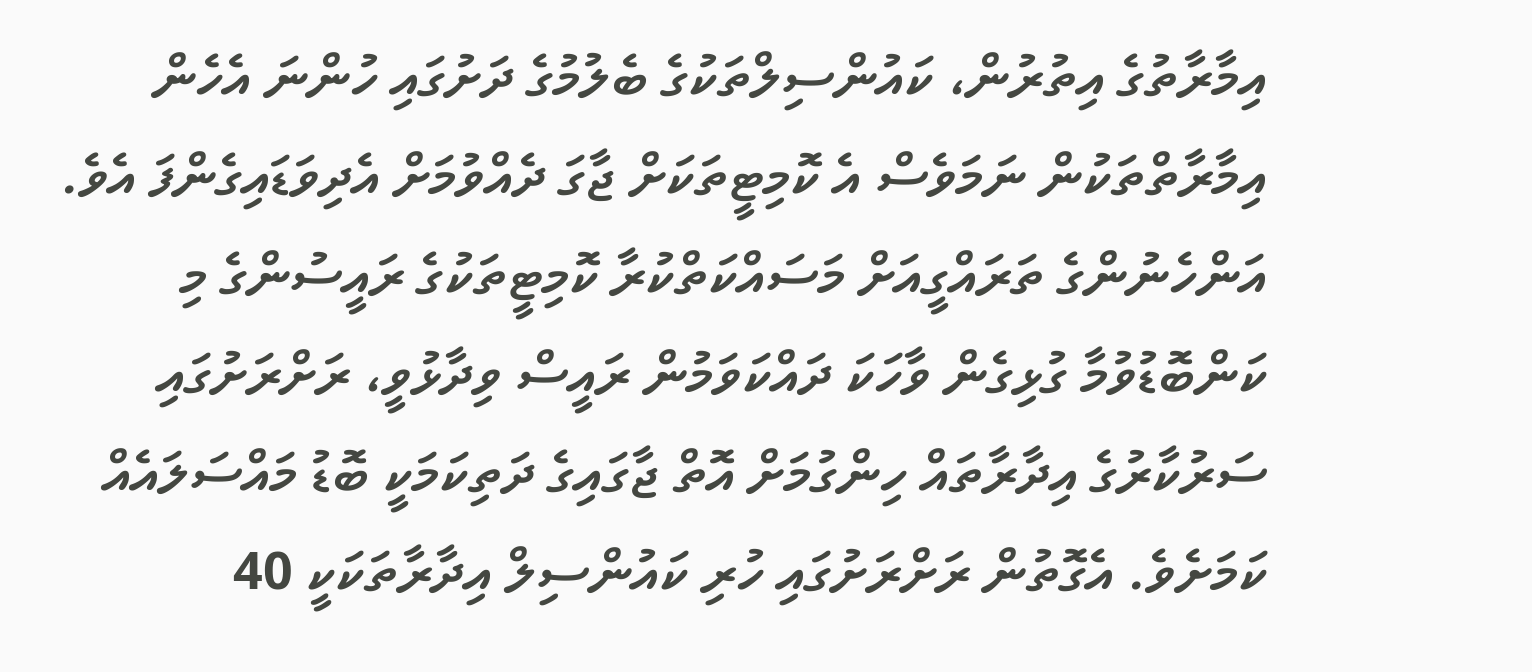އިމާރާތުގެ އިތުރުން، ކައުންސިލްތަކުގެ ބެލުމުގެ ދަށުގައި ހުންނަ އެހެން އިމާރާތްތަކުން ނަމަވެސް އެ ކޮމިޓީތަކަށް ޖާގަ ދެއްވުމަށް އެދިވަޑައިގެންފަ އެވެ.
އަންހެނުންގެ ތަރައްގީއަށް މަސައްކަތްކުރާ ކޮމިޓީތަކުގެ ރައީސުންގެ މި ކަންބޮޑުވުމާ ގުޅިގެން ވާހަކަ ދައްކަވަމުން ރައީސް ވިދާޅުވީ، ރަށްރަށުގައި ސަރުކާރުގެ އިދާރާތައް ހިންގުމަށް އޮތް ޖާގައިގެ ދަތިކަމަކީ ބޮޑު މައްސަލައެއް ކަމަށެވެ. އެގޮތުން ރަށްރަށުގައި ހުރި ކައުންސިލް އިދާރާތަކަކީ 40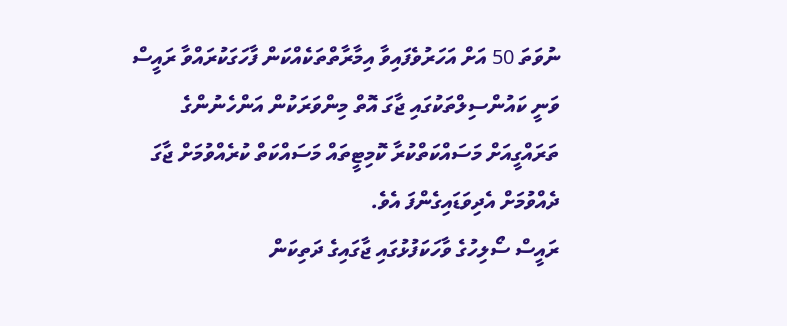ނުވަތަ 50 އަށް އަހަރުވެފައިވާ އިމާރާތްތަކެއްކަން ފާހަގަކުރައްވާ ރައީސް ވަނީ ކައުންސިލްތަކުގައި ޖާގަ އޮތް މިންވަރަކުން އަންހެނުންގެ ތަރައްގީއަށް މަސައްކަތްކުރާ ކޮމިޓީތައް މަސައްކަތް ކުރެއްވުމަށް ޖާގަ ދެއްވުމަށް އެދިވަޑައިގެންފަ އެވެ.
ރައީސް ސޯލިހުގެ ވާހަކަފުޅުގައި ޖާގައިގެ ދަތިކަން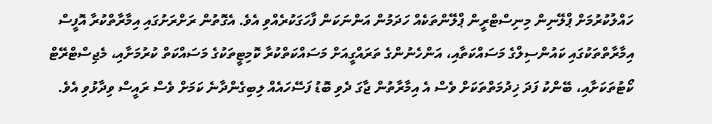ހައްލުކުރުމަށް ޕްލޭނިން މިނިސްޓްރީން ޕްލޭންތަކެއް ހަދަމުން އަންނަކަން ފާހަގަކުރެއްވި އެވެ. އެގޮތުން ރަށްރަށުގައި އިމާރާތްކުރާ އޮފީސް އިމާރާތްތަކުގައި ކައުންސިލްގެ މަސައްކަތާއި، އަންހެނުންގެ ތަރައްގީއަށް މަސައްކަތްކުރާ ކޮމިޓީތަކުގެ މަސައްކަތް ކުރުމަށާއި، މެޖިސްޓްރޭޓް ކޯޓުތަކަށާއި، ބޭންކު ފަދަ ޚިދުމަތްތަކަށް ވެސް އެ އިމާރާތުން ޖާގަ ދެވި ބޮޑު ފަސޭހައެއް ލިބިގެންދާނެ ކަމަށް ވެސް ރައީސް ވިދާޅުވި އެވެ.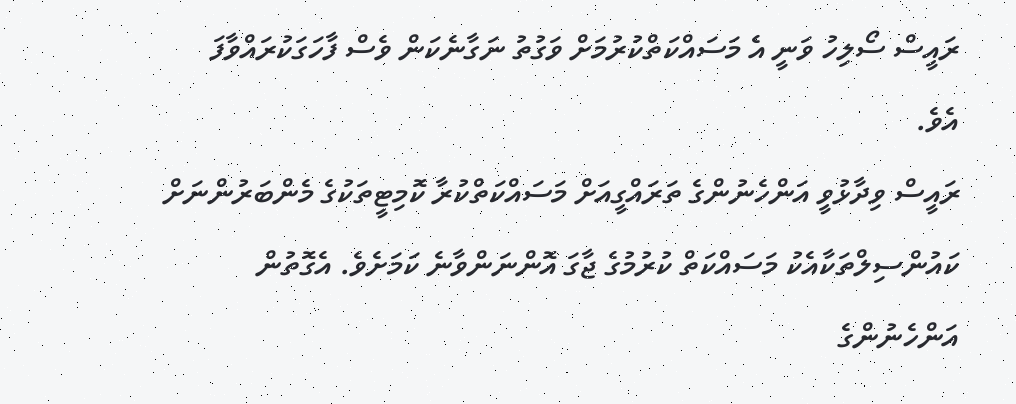ރައީސް ސޯލިހު ވަނީ އެ މަސައްކަތްކުރުމަށް ވަގުތު ނަގާނެކަން ވެސް ފާހަގަކުރައްވާފަ އެވެ.
ރައީސް ވިދާޅުވީ އަންހެނުންގެ ތަރައްގީއަށް މަސައްކަތްކުރާ ކޮމިޓީތަކުގެ މެންބަރުންނަށް ކައުންސިލްތަކާއެކު މަސައްކަތް ކުރުމުގެ ޖާގަ އޮންނަންވާނެ ކަމަށެވެ. އެގޮތުން އަންހެނުންގެ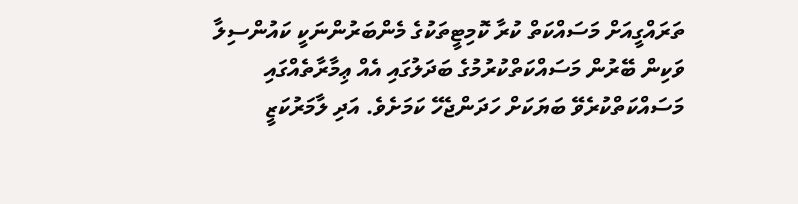ތަރައްގީއަށް މަސައްކަތް ކުރާ ކޮމިޓީތަކުގެ މެންބަރުންނަކީ ކައުންސިލާ ވަކިން ބޭރުން މަސައްކަތްކުރުމުގެ ބަދަލުގައި އެއް ޢިމާރާތެއްގައި މަސައްކަތްކުރެވޭ ބަޔަކަށް ހަދަންޖެހޭ ކަމަށެވެ. އަދި ލާމަރުކަޒީ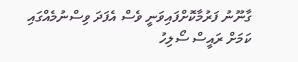ގާނޫނު ފަރުމާކޮށްފައިވަނީ ވެސް އެފަދަ ވިސްނުމެއްގައި ކަމަށް ރައީސް ސޯލިހު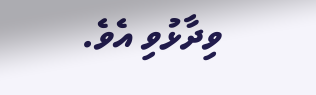ވިދާޅުވި އެވެ.